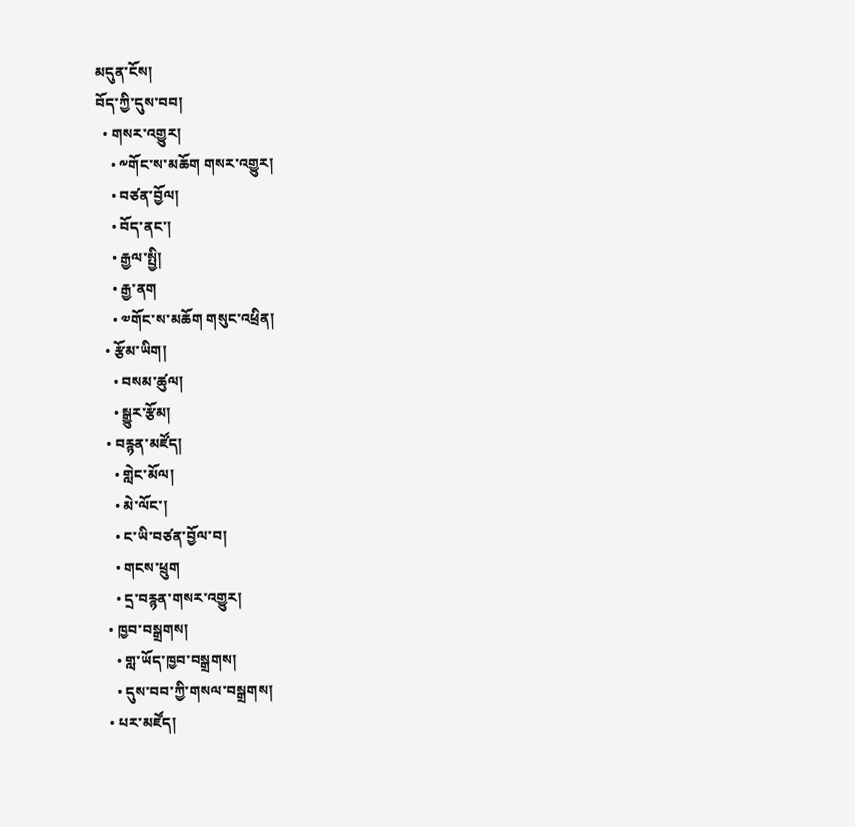མདུན་ངོས།
བོད་ཀྱི་དུས་བབ།
  • གསར་འགྱུར།
    • ༸གོང་ས་མཆོག གསར་འགྱུར།
    • བཙན་བྱོལ།
    • བོད་ནང་།
    • རྒྱལ་སྤྱི།
    • རྒྱ་ནག
    • ༧གོང་ས་མཆོག གསུང་འཕྲིན།
  • རྩོམ་ཡིག།
    • བསམ་ཚུལ།
    • སྒྱུར་རྩོམ།
  • བརྙན་མཛོད།
    • གླེང་མོལ།
    • མེ་ལོང་།
    • ང་ཡི་བཙན་བྱོལ་བ།
    • གངས་ཕྲུག
    • དྲ་བརྙན་གསར་འགྱུར།
  • ཁྱབ་བསྒྲགས།
    • གླ་ཡོད་ཁྱབ་བསྒྲགས།
    • དུས་བབ་ཀྱི་གསལ་བསྒྲགས།
  • པར་མཛོད།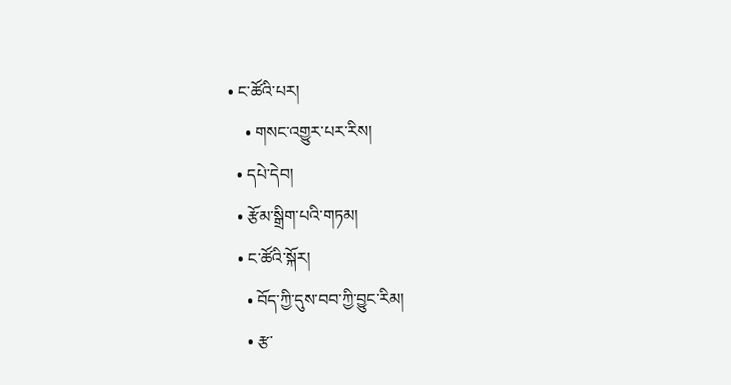• ང་ཚོའི་པར།
    • གསང་འགྱུར་པར་རིས།
  • དཔེ་དེབ།
  • རྩོམ་སྒྲིག་པའི་གཏམ།
  • ང་ཚོའི་སྐོར།
    • བོད་ཀྱི་དུས་བབ་ཀྱི་བྱུང་རིམ།
    • རྩ་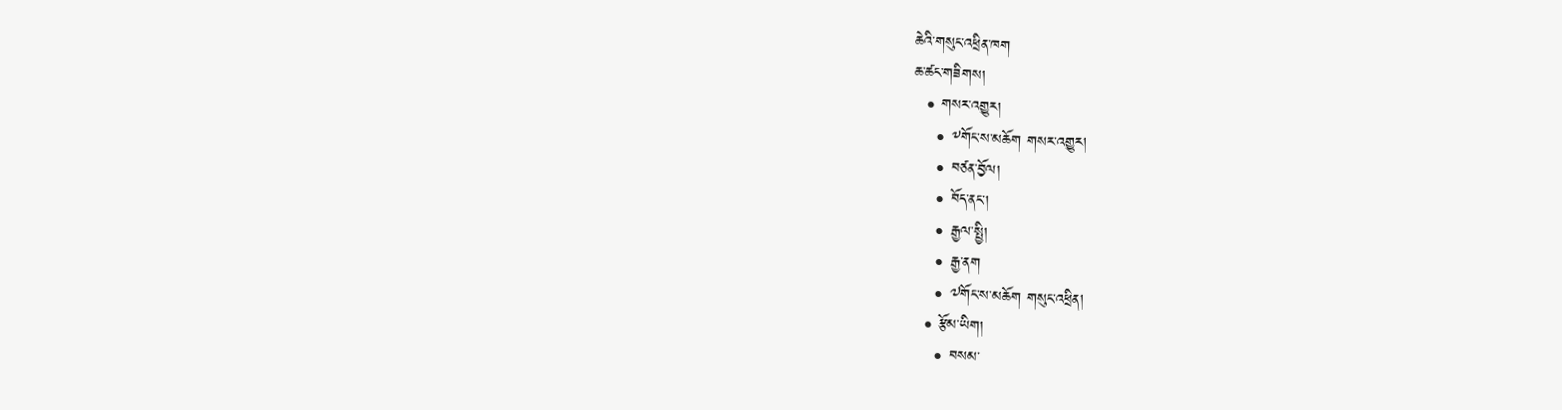ཆེའི་གསུང་འཕྲིན་ཁག
ཆ་ཚང་གཟིགས།
  • གསར་འགྱུར།
    • ༸གོང་ས་མཆོག གསར་འགྱུར།
    • བཙན་བྱོལ།
    • བོད་ནང་།
    • རྒྱལ་སྤྱི།
    • རྒྱ་ནག
    • ༧གོང་ས་མཆོག གསུང་འཕྲིན།
  • རྩོམ་ཡིག།
    • བསམ་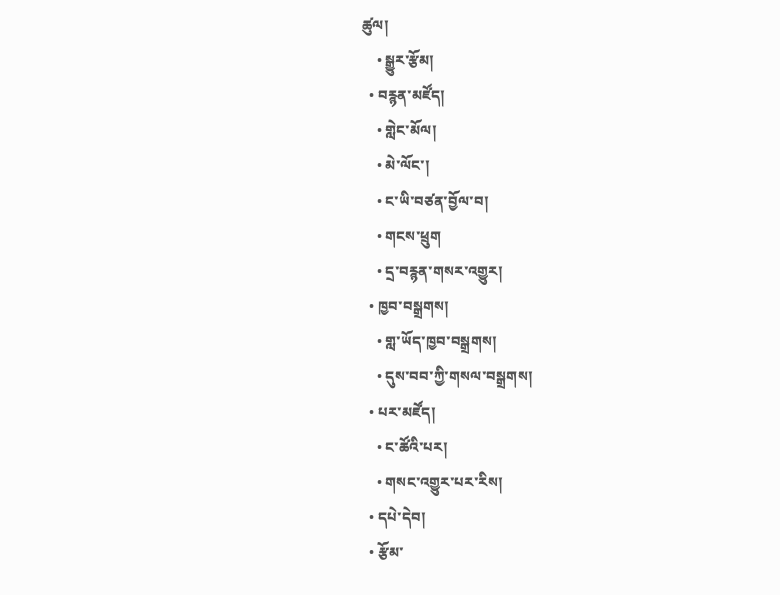ཚུལ།
    • སྒྱུར་རྩོམ།
  • བརྙན་མཛོད།
    • གླེང་མོལ།
    • མེ་ལོང་།
    • ང་ཡི་བཙན་བྱོལ་བ།
    • གངས་ཕྲུག
    • དྲ་བརྙན་གསར་འགྱུར།
  • ཁྱབ་བསྒྲགས།
    • གླ་ཡོད་ཁྱབ་བསྒྲགས།
    • དུས་བབ་ཀྱི་གསལ་བསྒྲགས།
  • པར་མཛོད།
    • ང་ཚོའི་པར།
    • གསང་འགྱུར་པར་རིས།
  • དཔེ་དེབ།
  • རྩོམ་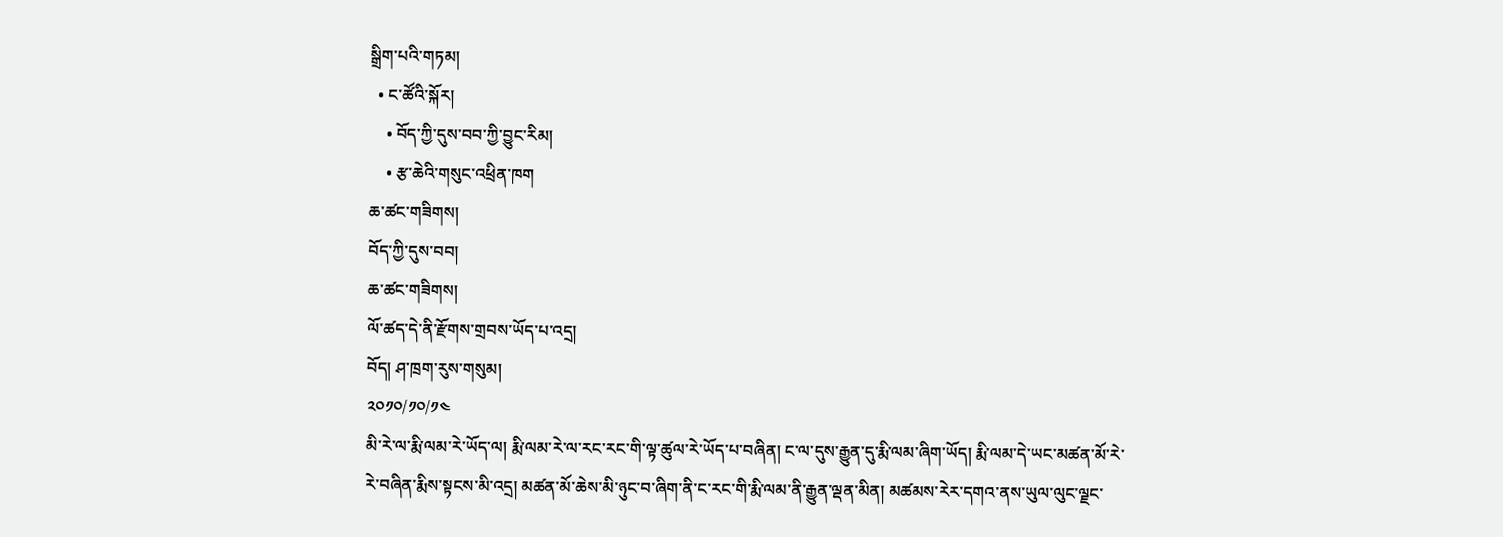སྒྲིག་པའི་གཏམ།
  • ང་ཚོའི་སྐོར།
    • བོད་ཀྱི་དུས་བབ་ཀྱི་བྱུང་རིམ།
    • རྩ་ཆེའི་གསུང་འཕྲིན་ཁག
ཆ་ཚང་གཟིགས།
བོད་ཀྱི་དུས་བབ།
ཆ་ཚང་གཟིགས།
ལོ་ཚད་དེ་ནི་རྫོགས་གྲབས་ཡོད་པ་འདྲ།
བོད། ཤ་ཁྲག་རུས་གསུམ།
༢༠༡༠/༡༠/༡༤
མི་རེ་ལ་རྨི་ལམ་རེ་ཡོད་ལ། རྨི་ལམ་རེ་ལ་རང་རང་གི་ལྟ་ཚུལ་རེ་ཡོད་པ་བཞིན། ང་ལ་དུས་རྒྱུན་དུ་རྨི་ལམ་ཞིག་ཡོད། རྨི་ལམ་དེ་ཡང་མཚན་མོ་རེ་རེ་བཞིན་རྨིས་སྟངས་མི་འདྲ། མཚན་མོ་ཆེས་མི་ཉུང་བ་ཞིག་ནི་ང་རང་གི་རྨི་ལམ་ནི་རྒྱུན་ལྡན་མིན། མཚམས་རེར་དགའ་ནས་ཡུལ་ལུང་ལྗང་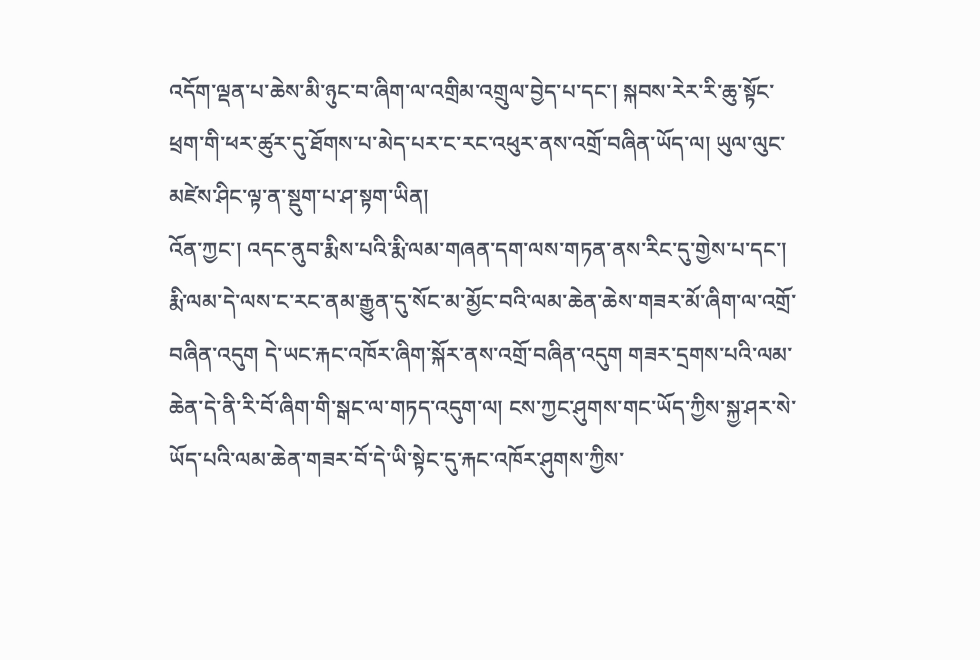འདོག་ལྡན་པ་ཆེས་མི་ཉུང་བ་ཞིག་ལ་འགྲིམ་འགྲུལ་བྱེད་པ་དང་། སྐབས་རེར་རི་ཆུ་སྟོང་ཕྲག་གི་ཕར་ཚུར་དུ་ཐོགས་པ་མེད་པར་ང་རང་འཕུར་ནས་འགྲོ་བཞིན་ཡོད་ལ། ཡུལ་ལུང་མཛེས་ཤིང་ལྟ་ན་སྡུག་པ་ཤ་སྟག་ཡིན།
འོན་ཀྱང་། འདང་ནུབ་རྨིས་པའི་རྨི་ལམ་གཞན་དག་ལས་གཏན་ནས་རིང་དུ་གྱེས་པ་དང་། རྨི་ལམ་དེ་ལས་ང་རང་ནམ་རྒྱུན་དུ་སོང་མ་མྱོང་བའི་ལམ་ཆེན་ཆེས་གཟར་མོ་ཞིག་ལ་འགྲོ་བཞིན་འདུག དེ་ཡང་རྐང་འཁོར་ཞིག་སྐོར་ནས་འགྲོ་བཞིན་འདུག གཟར་དྲགས་པའི་ལམ་ཆེན་དེ་ནི་རི་བོ་ཞིག་གི་སྒང་ལ་གཏད་འདུག་ལ། ངས་ཀྱང་ཤུགས་གང་ཡོད་ཀྱིས་སྐྱ་ཤར་སེ་ཡོད་པའི་ལམ་ཆེན་གཟར་བོ་དེ་ཡི་སྟེང་དུ་རྐང་འཁོར་ཤུགས་ཀྱིས་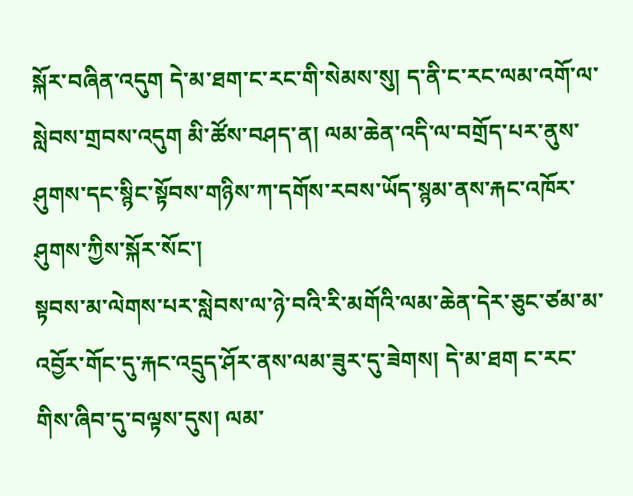སྐོར་བཞིན་འདུག དེ་མ་ཐག་ང་རང་གི་སེམས་སུ། ད་ནི་ང་རང་ལམ་འགོ་ལ་སླེབས་གྲབས་འདུག མི་ཚོས་བཤད་ན། ལམ་ཆེན་འདི་ལ་བགྲོད་པར་ནུས་ཤུགས་དང་སྙིང་སྟོབས་གཉིས་ཀ་དགོས་རབས་ཡོད་སྙམ་ནས་རྐང་འཁོར་ཤུགས་ཀྱིས་སྐོར་སོང་།
སྟབས་མ་ལེགས་པར་སླེབས་ལ་ཉེ་བའི་རི་མགོའི་ལམ་ཆེན་དེར་ཅུང་ཙམ་མ་འབྱོར་གོང་དུ་རྐང་འདྲུད་ཤོར་ནས་ལམ་ཟུར་དུ་ཟེགས། དེ་མ་ཐག ང་རང་གིས་ཞིབ་དུ་བལྟས་དུས། ལམ་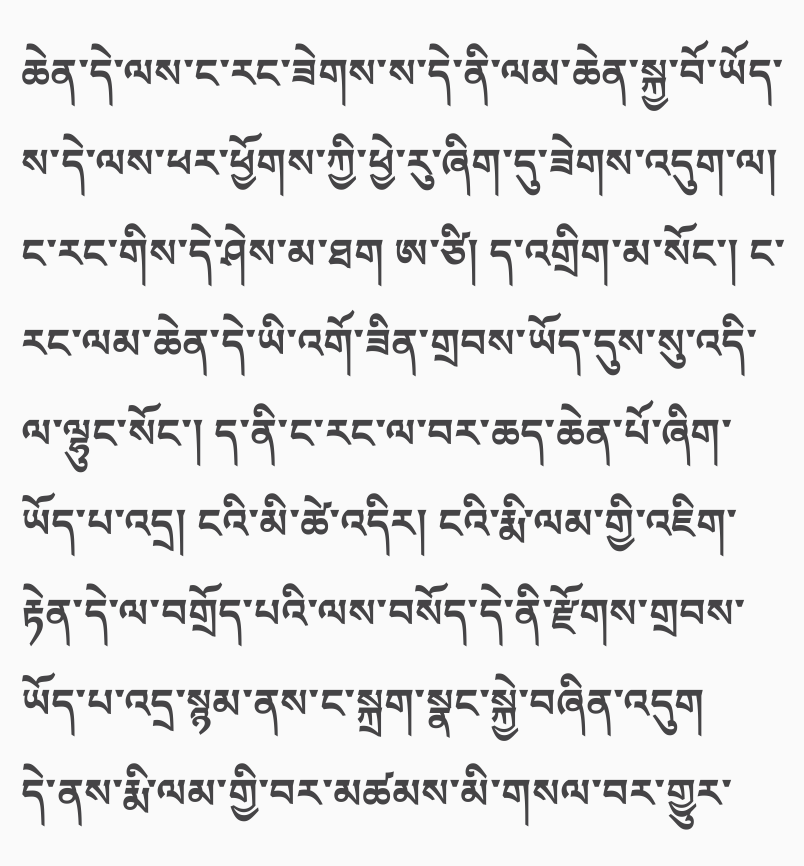ཆེན་དེ་ལས་ང་རང་ཟེགས་ས་དེ་ནི་ལམ་ཆེན་སྐྱ་བོ་ཡོད་ས་དེ་ལས་ཕར་ཕྱོགས་ཀྱི་ཕྱེ་རུ་ཞིག་དུ་ཟེགས་འདུག་ལ། ང་རང་གིས་དེ་ཤེས་མ་ཐག ཨ་ཙི། ད་འགྲིག་མ་སོང་། ང་རང་ལམ་ཆེན་དེ་ཡི་འགོ་ཟིན་གྲབས་ཡོད་དུས་སུ་འདི་ལ་ལྷུང་སོང་། ད་ནི་ང་རང་ལ་བར་ཆད་ཆེན་པོ་ཞིག་ཡོད་པ་འདྲ། ངའི་མི་ཚེ་འདིར། ངའི་རྨི་ལམ་གྱི་འཇིག་རྟེན་དེ་ལ་བགྲོད་པའི་ལས་བསོད་དེ་ནི་རྫོགས་གྲབས་ཡོད་པ་འདྲ་སྙམ་ནས་ང་སྐྲག་སྣང་སྐྱེ་བཞིན་འདུག
དེ་ནས་རྨི་ལམ་གྱི་བར་མཚམས་མི་གསལ་བར་གྱུར་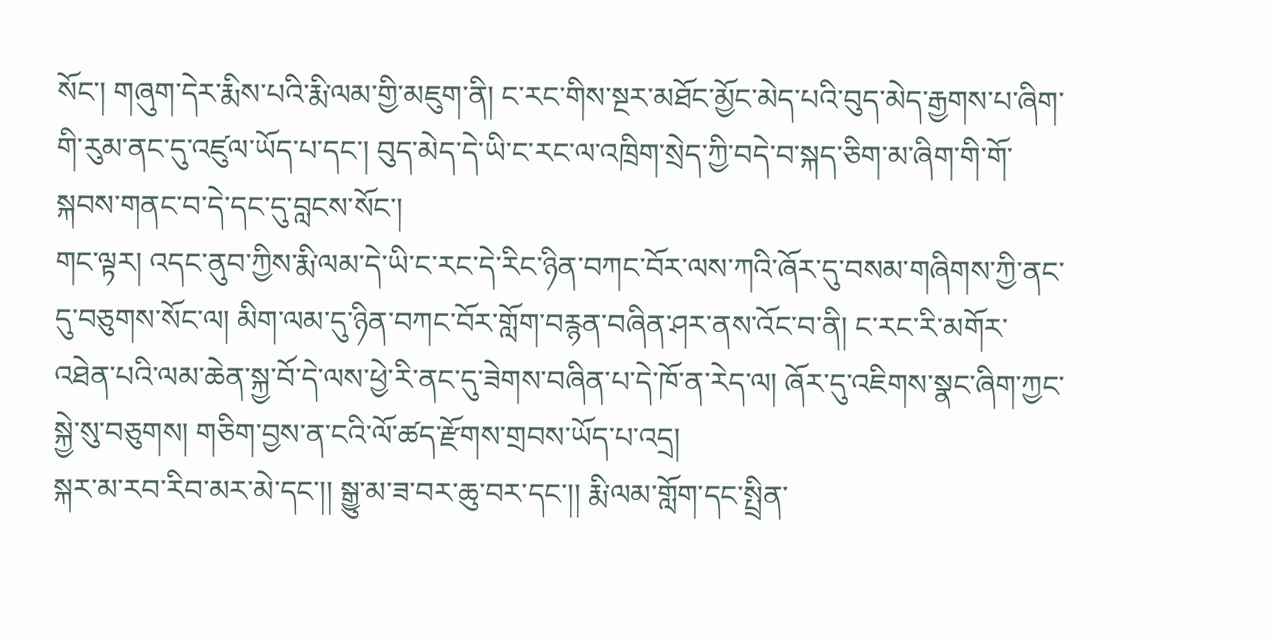སོང་། གཞུག་དེར་རྨིས་པའི་རྨི་ལམ་གྱི་མཇུག་ནི། ང་རང་གིས་སྔར་མཐོང་མྱོང་མེད་པའི་བུད་མེད་རྒྱགས་པ་ཞིག་གི་རུམ་ནང་དུ་འཛུལ་ཡོད་པ་དང་། བུད་མེད་དེ་ཡི་ང་རང་ལ་འཁྲིག་སྲེད་ཀྱི་བདེ་བ་སྐད་ཅིག་མ་ཞིག་གི་གོ་སྐབས་གནང་བ་དེ་དང་དུ་བླངས་སོང་།
གང་ལྟར། འདང་ནུབ་ཀྱིས་རྨི་ལམ་དེ་ཡི་ང་རང་དེ་རིང་ཉིན་བཀང་བོར་ལས་ཀའི་ཞོར་དུ་བསམ་གཞིགས་ཀྱི་ནང་དུ་བཅུགས་སོང་ལ། མིག་ལམ་དུ་ཉིན་བཀང་བོར་གློག་བརྙན་བཞིན་ཤར་ནས་འོང་བ་ནི། ང་རང་རི་མགོར་འཐེན་པའི་ལམ་ཆེན་སྐྱ་བོ་དེ་ལས་ཕྱེ་རི་ནང་དུ་ཟེགས་བཞིན་པ་དེ་ཁོ་ན་རེད་ལ། ཞོར་དུ་འཇིགས་སྣང་ཞིག་ཀྱང་སྐྱེ་སུ་བཅུགས། གཅིག་བྱས་ན་ངའི་ལོ་ཚད་རྫོགས་གྲབས་ཡོད་པ་འདྲ།
སྐར་མ་རབ་རིབ་མར་མེ་དང་།། སྒྱུ་མ་ཟ་བར་ཆུ་བར་དང་།། རྨི་ལམ་གློག་དང་སྤྲིན་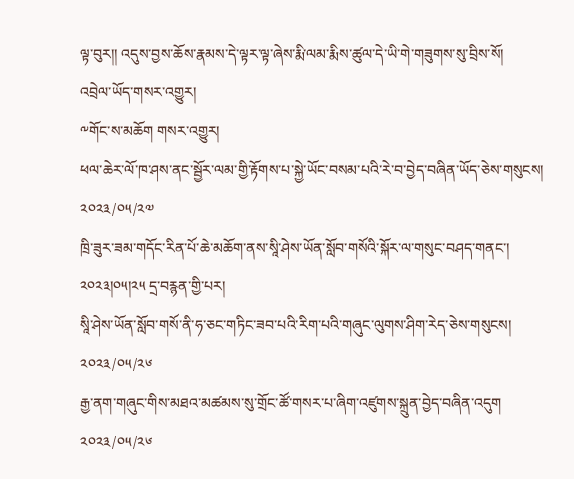ལྟ་བུར།། འདུས་བྱས་ཆོས་རྣམས་དེ་ལྟར་ལྟ་ཞེས་རྨི་ལམ་རྨིས་ཚུལ་དེ་ཡི་གེ་གཟུགས་སུ་བྲིས་སོ།
འབྲེལ་ཡོད་གསར་འགྱུར།
༸གོང་ས་མཆོག གསར་འགྱུར།
ཕལ་ཆེར་ལོ་ཁ་ཤས་ནང་སྦྱོར་ལམ་གྱི་རྟོགས་པ་སྐྱེ་ཡོང་བསམ་པའི་རེ་བ་བྱེད་བཞིན་ཡོད་ཅེས་གསུངས།
༢༠༢༣/༠༥/༢༧
ཁྲི་ཟུར་ཟམ་གདོང་རིན་པོ་ཆེ་མཆོག་ནས་སཱི་ཤེས་ཡོན་སློབ་གསོའི་སྐོར་ལ་གསུང་བཤད་གནང་། ༢༠༢༣།༠༥།༢༥ དྲ་བརྙན་གྱི་པར།
སཱི་ཤེས་ཡོན་སློབ་གསོ་ནི་ཧ་ཅང་གཏིང་ཟབ་པའི་རིག་པའི་གཞུང་ལུགས་ཤིག་རེད་ཅེས་གསུངས།
༢༠༢༣/༠༥/༢༦
རྒྱ་ནག་གཞུང་གིས་མཐའ་མཚམས་སུ་གྲོང་ཚོ་གསར་པ་ཞིག་འཛུགས་སྐྲུན་བྱེད་བཞིན་འདུག
༢༠༢༣/༠༥/༢༦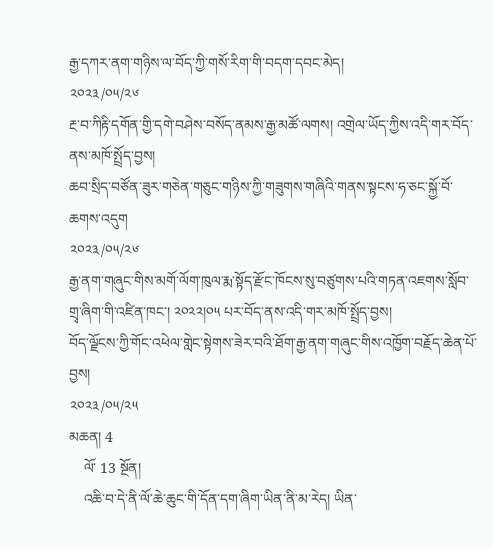རྒྱ་དཀར་ནག་གཉིས་ལ་བོད་ཀྱི་གསོ་རིག་གི་བདག་དབང་མེད།
༢༠༢༣/༠༥/༢༦
རྔ་བ་ཀིརྟི་དགོན་གྱི་དགེ་བཤེས་བསོད་ནམས་རྒྱ་མཚོ་ལགས། འགྲེལ་ཡོད་ཀྱིས་འདི་གར་བོད་ནས་མཁོ་སྤྲོད་བྱས།
ཆབ་སྲིད་བཙོན་ཟུར་གཅེན་གཅུང་གཉིས་ཀྱི་གཟུགས་གཞིའི་གནས་སྟངས་ཧ་ཅང་སྐྱོ་བོ་ཆགས་འདུག
༢༠༢༣/༠༥/༢༦
རྒྱ་ནག་གཞུང་གིས་མགོ་ལོག་ཁུལ་རྨ་སྟོད་རྫོང་ཁོངས་སུ་བཙུགས་པའི་གཏན་འཇགས་སློབ་གྲྭ་ཞིག་གི་འཛིན་ཁང་། ༢༠༢༢།༠༥ པར་བོད་ནས་འདི་གར་མཁོ་སྤྲོད་བྱས།
བོད་ལྗོངས་ཀྱི་གོང་འཕེལ་གླེང་སྟེགས་ཟེར་བའི་ཐོག་རྒྱ་ནག་གཞུང་གིས་འཁྱོག་བརྗོད་ཆེན་པོ་བྱས།
༢༠༢༣/༠༥/༢༥
མཆན། 4
    ལོ་ 13 སྔོན།
    འཆི་བ་དེ་ནི་ལོ་ཆེ་ཆུང་གི་དོན་དག་ཞིག་ཡིན་ནི་མ་རེད། ཡིན་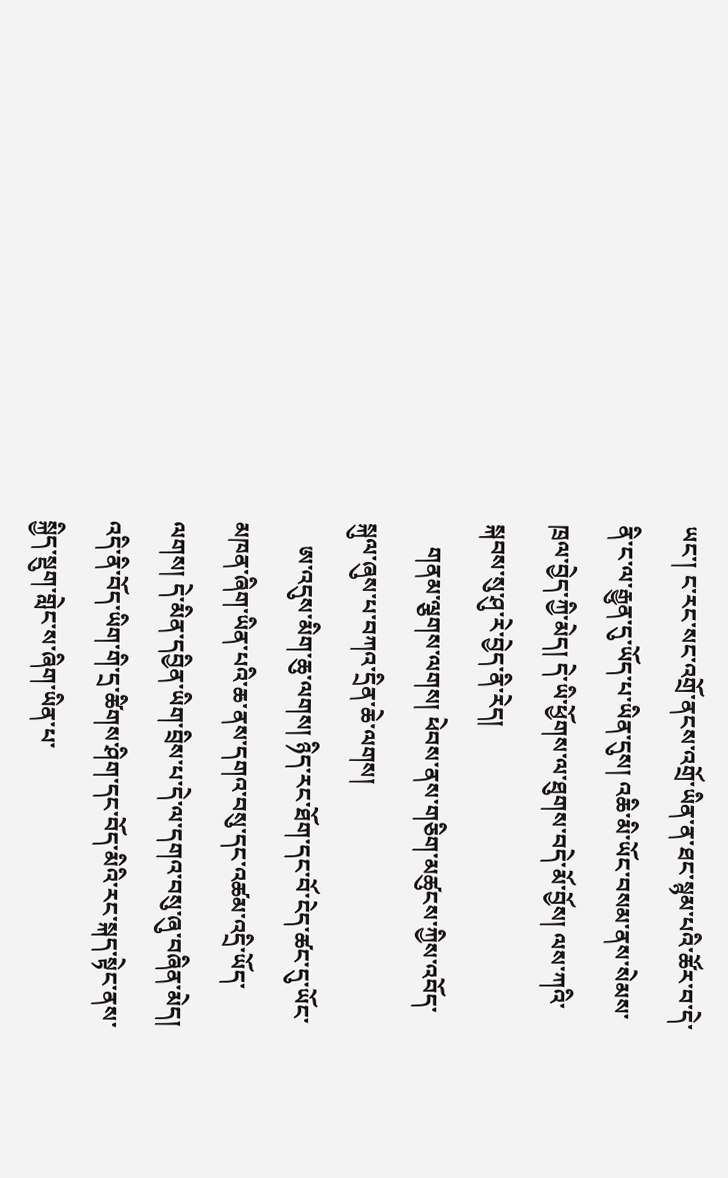ཡང་། ང་རང་སང་འགྲོ་ནངས་འགྲོ་ཡིན་ན་ཐང་སྙམ་པའི་ཚོར་བ་དེ་ནི་ང་ལ་རྒྱུན་དུ་ཡོད་པ་ཡིན་དུས། འཆི་མི་ཡོང་བསམ་ནས་སེམས་ཁྲལ་བྱེད་ཀྱི་མེད། དེ་ཡི་ཕྱོགས་ལ་ཐུགས་བདེ་མོ་བྱོས། ལས་ཀའི་སྐབས་སུ་ཤུ་རེ་བྱེད་ནི་རེད།
    གནམ་ལྕགས་ལགས། ཕེབས་ནས་གཅིག་མཚུངས་ཀྱིས་འབོད་སྐུལ་ཞུས་པ་བཀའ་དྲིན་ཆེ་ལགས།
    ཨ་འདུས་མིག་ཆུ་ལགས། ཉིད་རང་ཐོག་དང་བོ་ངེད་ཚང་དུ་ཡོང་མཁན་ཞིག་ཡིན་པའི་ཆ་ནས་དགའ་བསུ་དང་འཚམ་འདྲི་ཡོད་ལགས། དེ་མིན་དབྱིན་ཡིག་བྲིས་པ་དེ་ལ་དགའ་བསུ་ཞུ་བཞིན་མེད། འདི་ནི་བོད་ཡིག་གི་དྲ་ཚིགས་ཤིག་དང་བོད་མིའི་རང་སྐད་སྟེང་ནས་སྐྱིད་སྡུག་གླེང་ས་ཞིག་ཡིན་པ་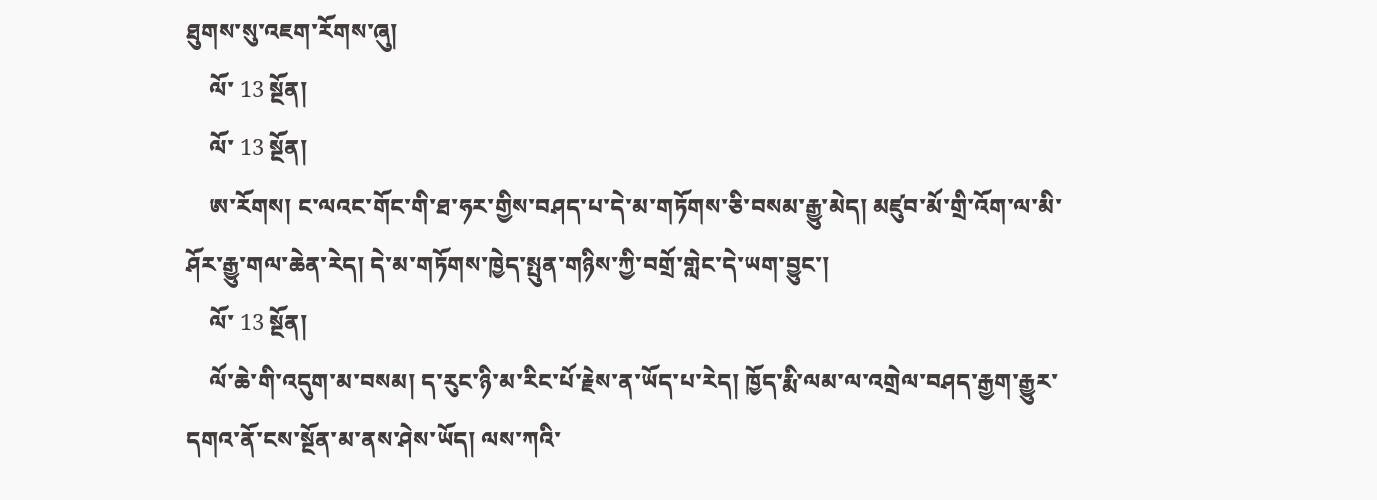ཐུགས་སུ་འཇག་རོགས་ཞུ།
    ལོ་ 13 སྔོན།
    ལོ་ 13 སྔོན།
    ཨ་རོགས། ང་ལའང་གོང་གི་ཐ་ཧར་གྱིས་བཤད་པ་དེ་མ་གཏོགས་ཅི་བསམ་རྒྱུ་མེད། མཛུབ་མོ་གྲི་འོག་ལ་མི་ཤོར་རྒྱུ་གལ་ཆེན་རེད། དེ་མ་གཏོགས་ཁྱེད་སྤུན་གཉིས་ཀྱི་བགྲོ་གླེང་དེ་ཡག་བྱུང་།
    ལོ་ 13 སྔོན།
    ལོ་ཆེ་གི་འདུག་མ་བསམ། ད་རུང་ཉི་མ་རིང་པོ་རྗེས་ན་ཡོད་པ་རེད། ཁྱོད་རྨི་ལམ་ལ་འགྲེལ་བཤད་རྒྱག་རྒྱུར་དགའ་ནོ་ངས་སྔོན་མ་ནས་ཤེས་ཡོད། ལས་ཀའི་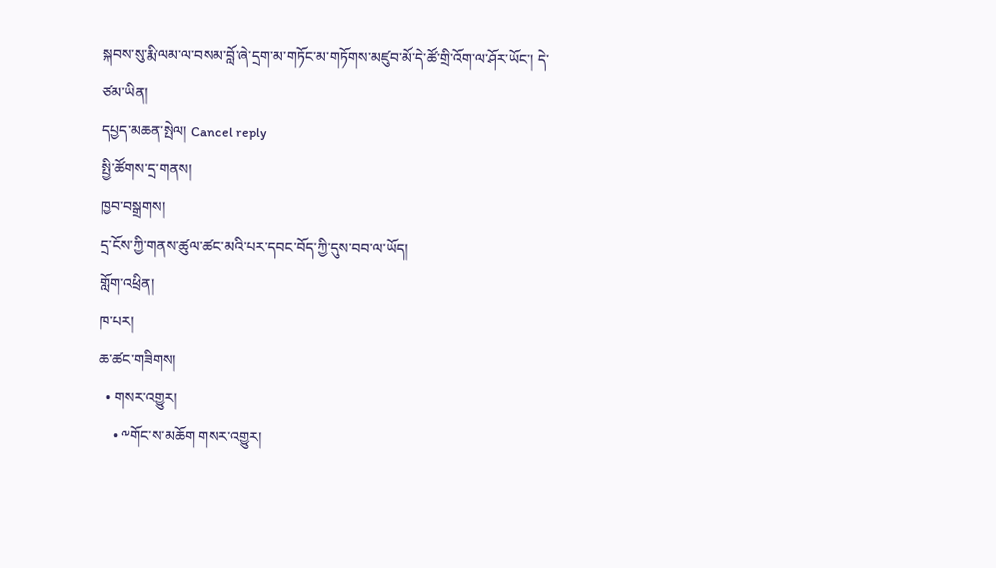སྐབས་སུ་རྨི་ལམ་ལ་བསམ་བློ་ཞེ་དྲག་མ་གཏོང་མ་གཏོགས་མཛུབ་མོ་དེ་ཚོ་གྲི་འོག་ལ་ཤོར་ཡོང་། དེ་ཙམ་ཡིན།
དཔྱད་མཆན་སྤེལ། Cancel reply
སྤྱི་ཚོགས་དྲ་གནས།
ཁྱབ་བསྒྲགས།
དྲ་ངོས་ཀྱི་གནས་ཚུལ་ཚང་མའི་པར་དབང་བོད་ཀྱི་དུས་བབ་ལ་ཡོད།
གློག་འཕྲིན།
ཁ་པར།
ཆ་ཚང་གཟིགས།
  • གསར་འགྱུར།
    • ༸གོང་ས་མཆོག གསར་འགྱུར།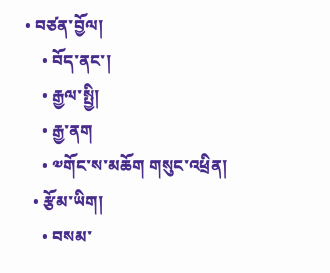• བཙན་བྱོལ།
    • བོད་ནང་།
    • རྒྱལ་སྤྱི།
    • རྒྱ་ནག
    • ༧གོང་ས་མཆོག གསུང་འཕྲིན།
  • རྩོམ་ཡིག།
    • བསམ་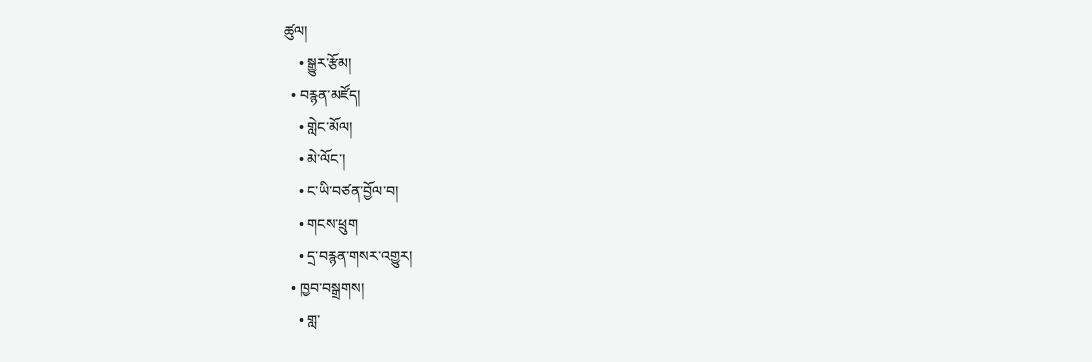ཚུལ།
    • སྒྱུར་རྩོམ།
  • བརྙན་མཛོད།
    • གླེང་མོལ།
    • མེ་ལོང་།
    • ང་ཡི་བཙན་བྱོལ་བ།
    • གངས་ཕྲུག
    • དྲ་བརྙན་གསར་འགྱུར།
  • ཁྱབ་བསྒྲགས།
    • གླ་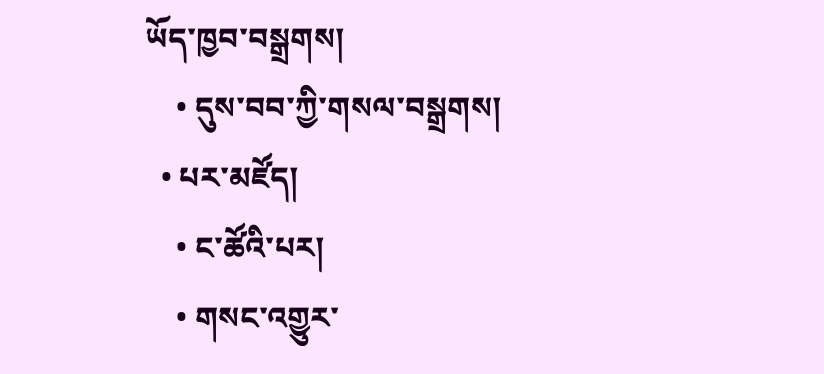ཡོད་ཁྱབ་བསྒྲགས།
    • དུས་བབ་ཀྱི་གསལ་བསྒྲགས།
  • པར་མཛོད།
    • ང་ཚོའི་པར།
    • གསང་འགྱུར་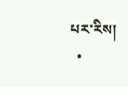པར་རིས།
  •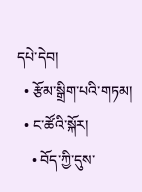དཔེ་དེབ།
  • རྩོམ་སྒྲིག་པའི་གཏམ།
  • ང་ཚོའི་སྐོར།
    • བོད་ཀྱི་དུས་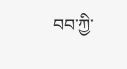བབ་ཀྱི་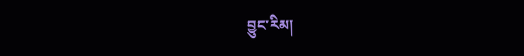བྱུང་རིམ།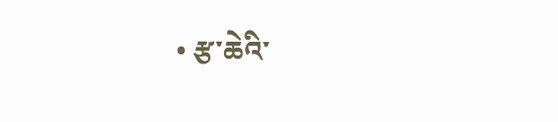• རྩ་ཆེའི་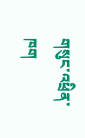གསུང་འཕྲིན་ཁག